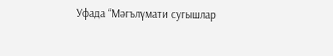Уфада “Мәгълүмати сугышлар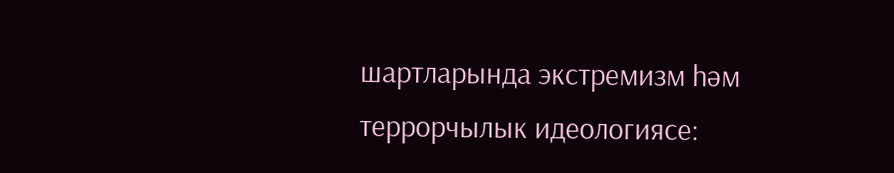шартларында экстремизм һәм террорчылык идеологиясе: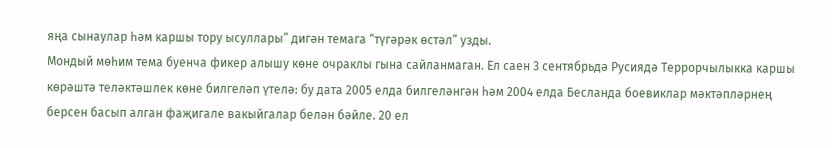яңа сынаулар һәм каршы тору ысуллары” дигән темага “түгәрәк өстәл” узды.
Мондый мөһим тема буенча фикер алышу көне очраклы гына сайланмаган. Ел саен 3 сентябрьдә Русиядә Террорчылыкка каршы көрәштә теләктәшлек көне билгеләп үтелә: бу дата 2005 елда билгеләнгән һәм 2004 елда Бесланда боевиклар мәктәпләрнең берсен басып алган фаҗигале вакыйгалар белән бәйле. 20 ел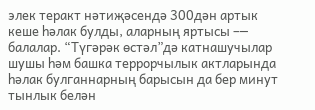элек теракт нәтиҗәсендә 300дән артык кеше һәлак булды, аларның яртысы –─ балалар. “Түгәрәк өстәл”дә катнашучылар шушы һәм башка террорчылык актларында һәлак булганнарның барысын да бер минут тынлык белән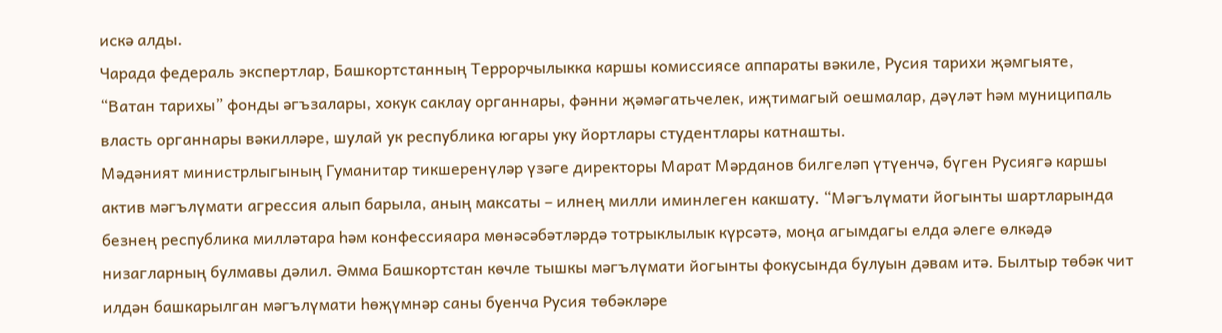искә алды.
Чарада федераль экспертлар, Башкортстанның Террорчылыкка каршы комиссиясе аппараты вәкиле, Русия тарихи җәмгыяте, “Ватан тарихы” фонды әгъзалары, хокук саклау органнары, фәнни җәмәгатьчелек, иҗтимагый оешмалар, дәүләт һәм муниципаль власть органнары вәкилләре, шулай ук республика югары уку йортлары студентлары катнашты.
Мәдәният министрлыгының Гуманитар тикшеренүләр үзәге директоры Марат Мәрданов билгеләп үтүенчә, бүген Русиягә каршы актив мәгълүмати агрессия алып барыла, аның максаты – илнең милли иминлеген какшату. “Мәгълүмати йогынты шартларында безнең республика милләтара һәм конфессияара мөнәсәбәтләрдә тотрыклылык күрсәтә, моңа агымдагы елда әлеге өлкәдә низагларның булмавы дәлил. Әмма Башкортстан көчле тышкы мәгълүмати йогынты фокусында булуын дәвам итә. Былтыр төбәк чит илдән башкарылган мәгълүмати һөҗүмнәр саны буенча Русия төбәкләре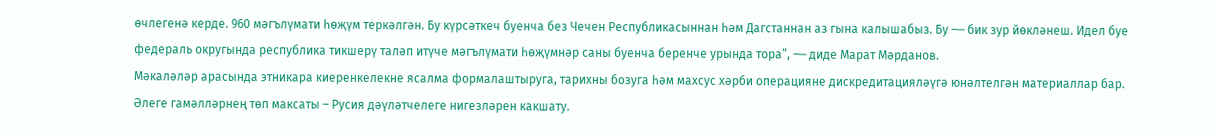өчлегенә керде. 960 мәгълүмати һөҗүм теркәлгән. Бу күрсәткеч буенча без Чечен Республикасыннан һәм Дагстаннан аз гына калышабыз. Бу –─ бик зур йөкләнеш. Идел буе федераль округында республика тикшерү таләп итүче мәгълүмати һөҗүмнәр саны буенча беренче урында тора”, –─ диде Марат Мәрданов.
Мәкаләләр арасында этникара киеренкелекне ясалма формалаштыруга, тарихны бозуга һәм махсус хәрби операцияне дискредитацияләүгә юнәлтелгән материаллар бар. Әлеге гамәлләрнең төп максаты – Русия дәүләтчелеге нигезләрен какшату.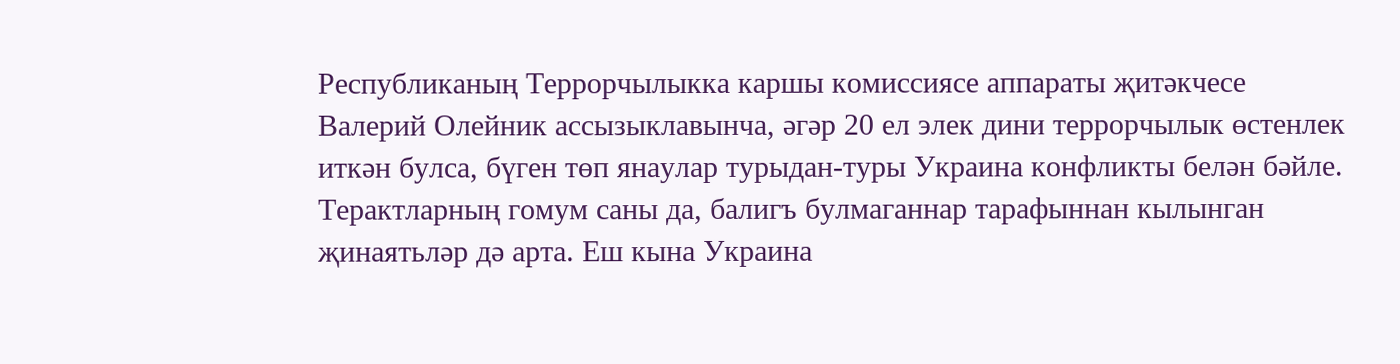Республиканың Террорчылыкка каршы комиссиясе аппараты җитәкчесе Валерий Олейник ассызыклавынча, әгәр 20 ел элек дини террорчылык өстенлек иткән булса, бүген төп янаулар турыдан-туры Украина конфликты белән бәйле. Терактларның гомум саны да, балигъ булмаганнар тарафыннан кылынган җинаятьләр дә арта. Еш кына Украина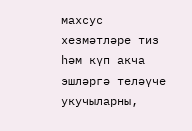махсус хезмәтләре тиз һәм күп акча эшләргә теләүче укучыларны,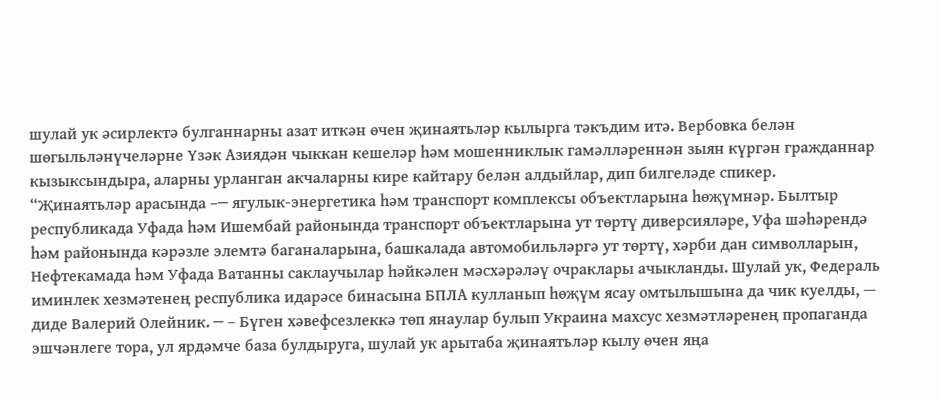шулай ук әсирлектә булганнарны азат иткән өчен җинаятьләр кылырга тәкъдим итә. Вербовка белән шөгыльләнүчеләрне Үзәк Азиядән чыккан кешеләр һәм мошенниклык гамәлләреннән зыян күргән гражданнар кызыксындыра, аларны урланган акчаларны кире кайтару белән алдыйлар, дип билгеләде спикер.
“Җинаятьләр арасында –─ ягулык-энергетика һәм транспорт комплексы объектларына һөҗүмнәр. Былтыр республикада Уфада һәм Ишембай районында транспорт объектларына ут төртү диверсияләре, Уфа шәһәрендә һәм районында кәрәзле элемтә баганаларына, башкалада автомобильләргә ут төртү, хәрби дан символларын, Нефтекамада һәм Уфада Ватанны саклаучылар һәйкәлен мәсхәрәләү очраклары ачыкланды. Шулай ук, Федераль иминлек хезмәтенең республика идарәсе бинасына БПЛА кулланып һөҗүм ясау омтылышына да чик куелды, — диде Валерий Олейник. ─ – Бүген хәвефсезлеккә төп янаулар булып Украина махсус хезмәтләренең пропаганда эшчәнлеге тора, ул ярдәмче база булдыруга, шулай ук арытаба җинаятьләр кылу өчен яңа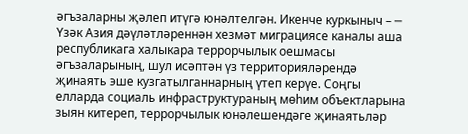әгъзаларны җәлеп итүгә юнәлтелгән. Икенче куркыныч – ─ Үзәк Азия дәүләтләреннән хезмәт миграциясе каналы аша республикага халыкара террорчылык оешмасы әгъзаларының, шул исәптән үз территорияләрендә җинаять эше кузгатылганнарның үтеп керүе. Соңгы елларда социаль инфраструктураның мөһим объектларына зыян китереп, террорчылык юнәлешендәге җинаятьләр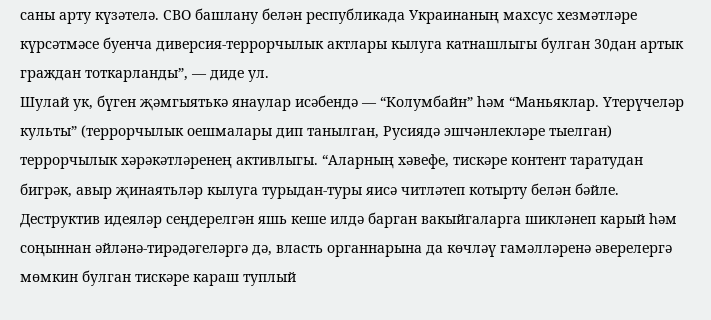саны арту күзәтелә. СВО башлану белән республикада Украинаның махсус хезмәтләре күрсәтмәсе буенча диверсия-террорчылык актлары кылуга катнашлыгы булган 30дан артык граждан тоткарланды”, — диде ул.
Шулай ук, бүген җәмгыятькә янаулар исәбендә — “Колумбайн” һәм “Маньяклар. Үтерүчеләр культы” (террорчылык оешмалары дип танылган, Русиядә эшчәнлекләре тыелган) террорчылык хәрәкәтләренең активлыгы. “Аларның хәвефе, тискәре контент таратудан бигрәк, авыр җинаятьләр кылуга турыдан-туры яисә читләтеп котырту белән бәйле. Деструктив идеяләр сеңдерелгән яшь кеше илдә барган вакыйгаларга шикләнеп карый һәм соңыннан әйләнә-тирәдәгеләргә дә, власть органнарына да көчләү гамәлләренә әверелергә мөмкин булган тискәре караш туплый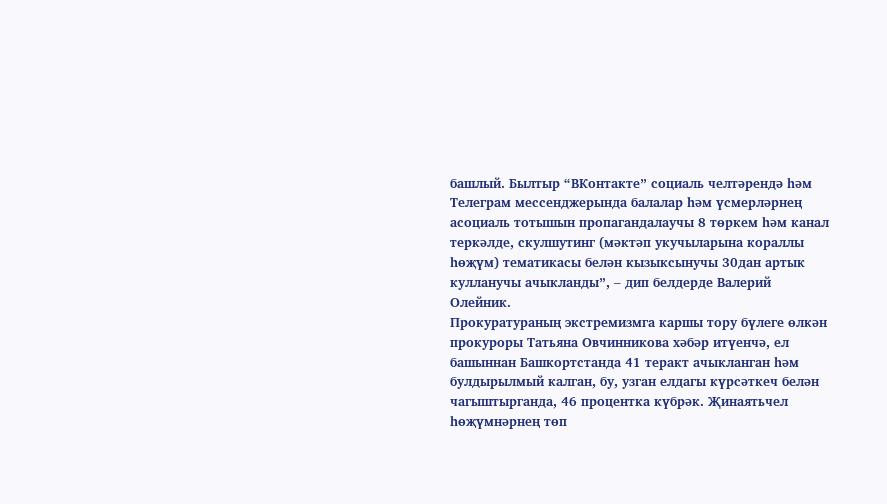башлый. Былтыр “ВКонтакте” социаль челтәрендә һәм Телеграм мессенджерында балалар һәм үсмерләрнең асоциаль тотышын пропагандалаучы 8 төркем һәм канал теркәлде, скулшутинг (мәктәп укучыларына кораллы һөҗүм) тематикасы белән кызыксынучы 30дан артык кулланучы ачыкланды”, – дип белдерде Валерий Олейник.
Прокуратураның экстремизмга каршы тору бүлеге өлкән прокуроры Татьяна Овчинникова хәбәр итүенчә, ел башыннан Башкортстанда 41 теракт ачыкланган һәм булдырылмый калган, бу, узган елдагы күрсәткеч белән чагыштырганда, 46 процентка күбрәк. Җинаятьчел һөҗүмнәрнең төп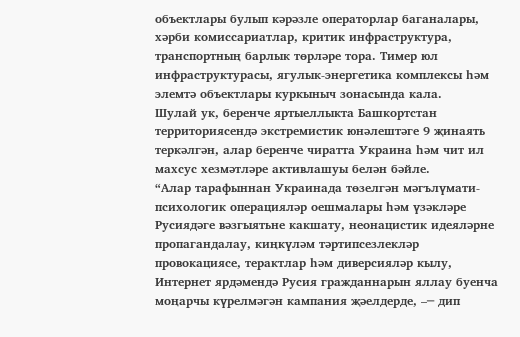объектлары булып кәрәзле операторлар баганалары, хәрби комиссариатлар, критик инфраструктура, транспортның барлык төрләре тора. Тимер юл инфраструктурасы, ягулык-энергетика комплексы һәм элемтә объектлары куркыныч зонасында кала.
Шулай ук, беренче яртыеллыкта Башкортстан территориясендә экстремистик юнәлештәге 9 җинаять теркәлгән, алар беренче чиратта Украина һәм чит ил махсус хезмәтләре активлашуы белән бәйле.
“Алар тарафыннан Украинада төзелгән мәгълүмати-психологик операцияләр оешмалары һәм үзәкләре Русиядәге вәзгыятьне какшату, неонацистик идеяләрне пропагандалау, киңкүләм тәртипсезлекләр провокациясе, терактлар һәм диверсияләр кылу, Интернет ярдәмендә Русия гражданнарын яллау буенча моңарчы күрелмәгән кампания җәелдерде, –─ дип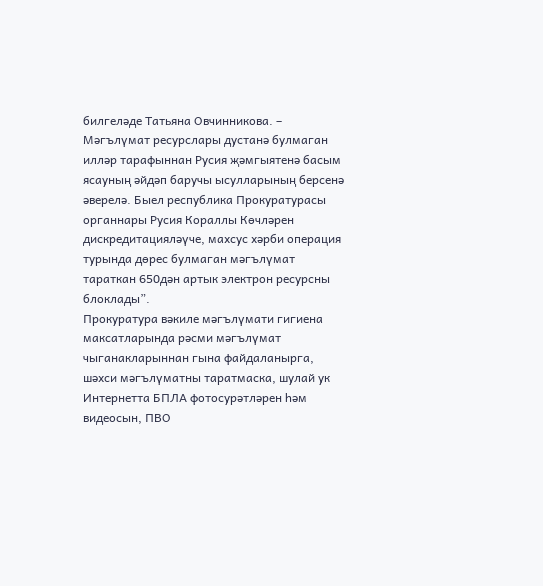билгеләде Татьяна Овчинникова. – Мәгълүмат ресурслары дустанә булмаган илләр тарафыннан Русия җәмгыятенә басым ясауның әйдәп баручы ысулларының берсенә әверелә. Быел республика Прокуратурасы органнары Русия Кораллы Көчләрен дискредитацияләүче, махсус хәрби операция турында дөрес булмаган мәгълүмат тараткан 650дән артык электрон ресурсны блоклады”.
Прокуратура вәкиле мәгълүмати гигиена максатларында рәсми мәгълүмат чыганакларыннан гына файдаланырга, шәхси мәгълүматны таратмаска, шулай ук Интернетта БПЛА фотосурәтләрен һәм видеосын, ПВО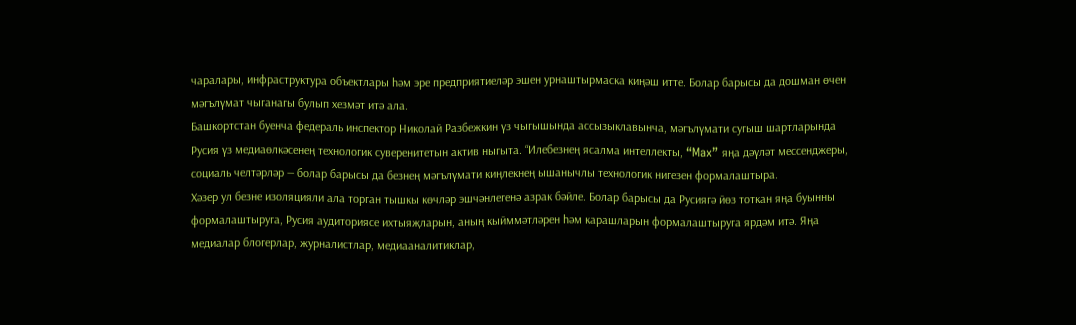чаралары, инфраструктура объектлары һәм эре предприятиеләр эшен урнаштырмаска киңәш итте. Болар барысы да дошман өчен мәгълүмат чыганагы булып хезмәт итә ала.
Башкортстан буенча федераль инспектор Николай Разбежкин үз чыгышында ассызыклавынча, мәгълүмати сугыш шартларында Русия үз медиаөлкәсенең технологик суверенитетын актив ныгыта. “Илебезнең ясалма интеллекты, “Max” яңа дәүләт мессенджеры, социаль челтәрләр — болар барысы да безнең мәгълүмати киңлекнең ышанычлы технологик нигезен формалаштыра.
Хәзер ул безне изоляцияли ала торган тышкы көчләр эшчәнлегенә азрак бәйле. Болар барысы да Русиягә йөз тоткан яңа буынны формалаштыруга, Русия аудиториясе ихтыяҗларын, аның кыйммәтләрен һәм карашларын формалаштыруга ярдәм итә. Яңа медиалар блогерлар, журналистлар, медиааналитиклар,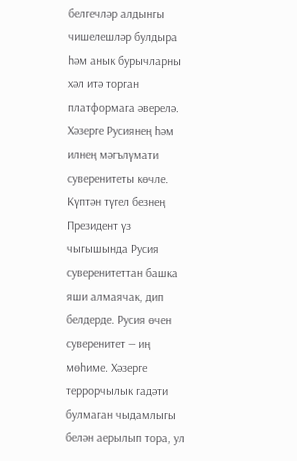белгечләр алдынгы чишелешләр булдыра һәм анык бурычларны хәл итә торган платформага әверелә. Хәзерге Русиянең һәм илнең мәгълүмати суверенитеты көчле. Күптән түгел безнең Президент үз чыгышында Русия суверенитеттан башка яши алмаячак, дип белдерде. Русия өчен суверенитет — иң мөһиме. Хәзерге террорчылык гадәти булмаган чыдамлыгы белән аерылып тора, ул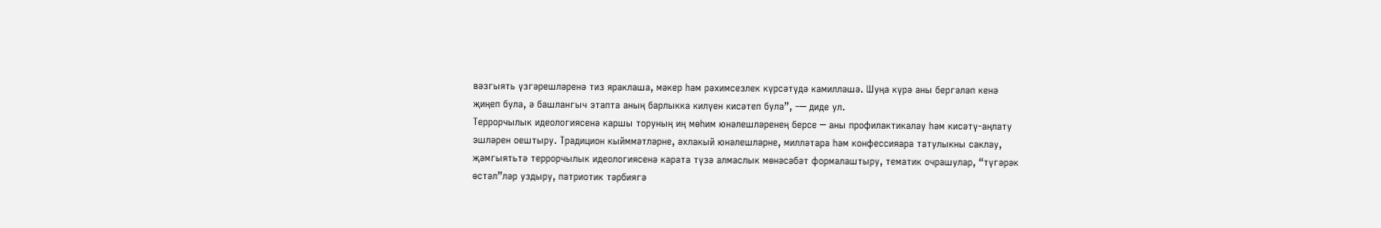вәзгыять үзгәрешләренә тиз яраклаша, мәкер һәм рәхимсезлек күрсәтүдә камилләшә. Шуңа күрә аны бергәләп кенә җиңеп була, ә башлангыч этапта аның барлыкка килүен кисәтеп була”, –─ диде ул.
Террорчылык идеологиясенә каршы торуның иң мөһим юнәлешләренең берсе ─ аны профилактикалау һәм кисәтү-аңлату эшләрен оештыру. Традицион кыйммәтләрне, әхлакый юнәлешләрне, милләтара һәм конфессияара татулыкны саклау, җәмгыятьтә террорчылык идеологиясенә карата түзә алмаслык мөнәсәбәт формалаштыру, тематик очрашулар, “түгәрәк өстәл”ләр уздыру, патриотик тәрбиягә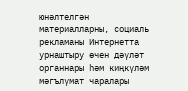юнәлтелгән материалларны, социаль рекламаны Интернетта урнаштыру өчен дәүләт органнары һәм киңкүләм мәгълүмат чаралары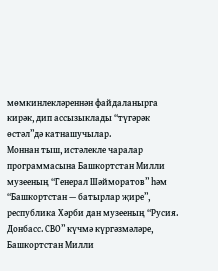мөмкинлекләреннән файдаланырга кирәк, дип ассызыклады “түгәрәк өстәл”дә катнашучылар.
Моннан тыш, истәлекле чаралар программасына Башкортстан Милли музееның “Генерал Шәйморатов” һәм “Башкортстан — батырлар җире”, республика Хәрби дан музееның “Русия. Донбасс. СВО” күчмә күргәзмәләре, Башкортстан Милли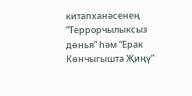китапханәсенең “Террорчылыксыз дөнья” һәм “Ерак Көнчыгышта Җиңү”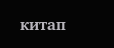китап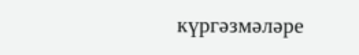күргәзмәләре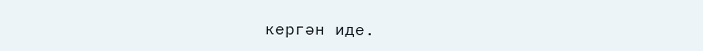кергән иде.